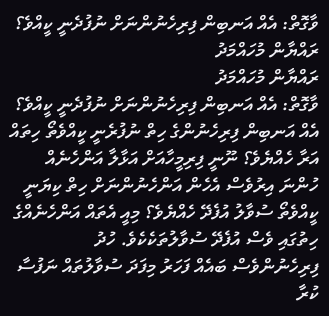ވާގޮތް: އެއް އަނބިން ފިރިހެނުންނަށް ނުފުދެނީ ކީއްވެ؟
ރައްޔާން މުހައްމަދު
ރައްޔާން މުހައްމަދު
ވާގޮތް: އެއް އަނބިން ފިރިހެނުންނަށް ނުފުދެނީ ކީއްވެ؟
އެއް އަނބިން ފިރިހެނުންގެ ހިތް ނުފުރެނީ ކީއްވެތޯ ހިތައް އަރާ ހެއްޔެވެ؟ ނޫނީ ފިރިމީހާއަށް އަޅާލާ އަންހެނެއް ހުންނަ އިރުވެސް އެހެން އަންހެނުންނަށް ހިތް ކިޔަނީ ކީއްވެތޯ ސުވާލު އުފެދޭ ހެއްޔެވެ؟ މިއީ އެތައް އަންހެނެއްގެ ހިތުގައި ވެސް އުފެދޭ ސުވާލުތަކެކެވެ. ހުދު ފިރިހެނުންވެސް ބައެއް ފަހަރު މިފަދަ ސުވާލުތައް ނަފުސާ ކުރާ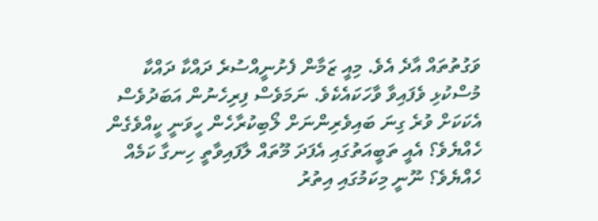ވަގުތުތައް އާދެ އެވެ. މިއީ ޒަމާން ފެށުނީއްސުރެ ދައްކާ ދައްކާ މުސްކުޅި ވެފައިވާ ވާހަކައެކެވެ. ނަމަވެސް ފިރިހެނުން އަބަދުވެސް އެކަކަށް ވުރެ ގިނަ ބައިވެރިންނަށް ލޯބިކުރާހެން ހީވަނީ ކީއްވެގެން ހެއްޔެވެ؟ އެއީ ތަބީއަތުގައި އެފަދަ މޫތައް ލާފައިވާތީ ހިނގާ ކަމެއް ހެއްޔެވެ؟ ނޫނީ މިކަމުގައި އިތުރު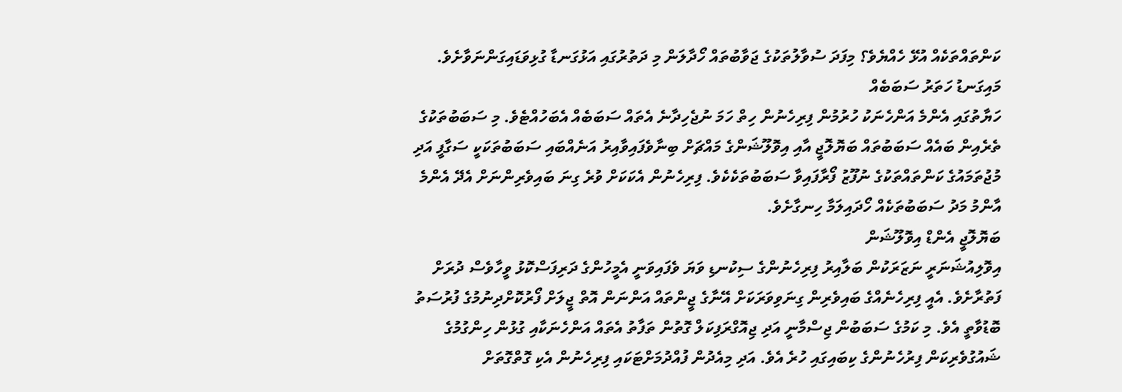ކަންތައްތަކެއް އުޅޭ ހެއްޔެވެ؟ މިފަދަ ސުވާލުތަކުގެ ޖަވާބުތައް ހޯދާލަން މި ދަތުރުގައި އަޅުގަނޑާ ގުޅިވަޑައިގަންނަވާށެވެ.
މައިގަނޑު ހަތަރު ސަބަބެއް
ހަޔާތުގައި އެންމެ އަންހެނަކު ހުރުމުން ފިރިހެނުން ހިތް ހަމަ ނުޖެހިދާނެ އެތައް ސަބަބެއް އެބަހުއްޓެވެ. މި ސަބަބުތަކުގެ ތެރެއިން ބައެއް ސަބަބުތައް ބަޔޮލޮޖީ އާއި އިވޮލޫޝަންގެ މައްޗަށް ބިނާވެފައިވާއިރު އަނެއްބައި ސަބަބުތަކަކީ ސަގާފީ އަދި މުޖުތަމައުގެ ކަންތައްތަކުގެ ނުފޫޒު ފޯރާފައިވާ ސަބަބުތަކެކެވެ. ފިރިހެނުން އެކަކަށް ވުރެ ގިނަ ބައިވެރިންނަށް އެދޭ އެންމެ އާންމު މަދު ސަބަބުތަކެއް ހޯދައިލަމާ ހިނގާށެވެ.
ބަޔޮލޮޖީ އެންޑް އިވޮލޫޝަން
އިވޮލިއުޝަނަރީ ނަޒަރަކުން ބަލާއިރު ފިރިހެނުންގެ ސިކުނޑި ވަޔަ ވެފައިވަނީ އެމީހުންގެ ދަރިފަސްކޮޅު ވީހާވެސް ދުރަށް ފަތުރާށެވެ. އެއީ ފިރިހެނެއްގެ ބައިވެރިން ގިނަވިވަރަކަށް އޭނާގެ ޖީންތައް އަންނަން އޮތް ޖީލަށް ފޯރުކޮށްދިނުމުގެ ފުރުސަތު ބޮޑުވާތީ އެވެ. މި ކަމުގެ ސަބަބުން ޖިސްމާނީ އަދި ޖިއޮގްރަފިކަލް ގޮތުން ތަފާތު އެތައް އަންހެނަކާއި ގުޅުން ހިންގުމުގެ ޝައުގުވެރިކަން ފިރުހެނުންގެ ކިބައިގައި ހުރެ އެވެ. އަދި މިއެދުން ފުއްދުމަށްޓަކައި ފިރިހެނުން އެކި ގޮތްގޮތަށް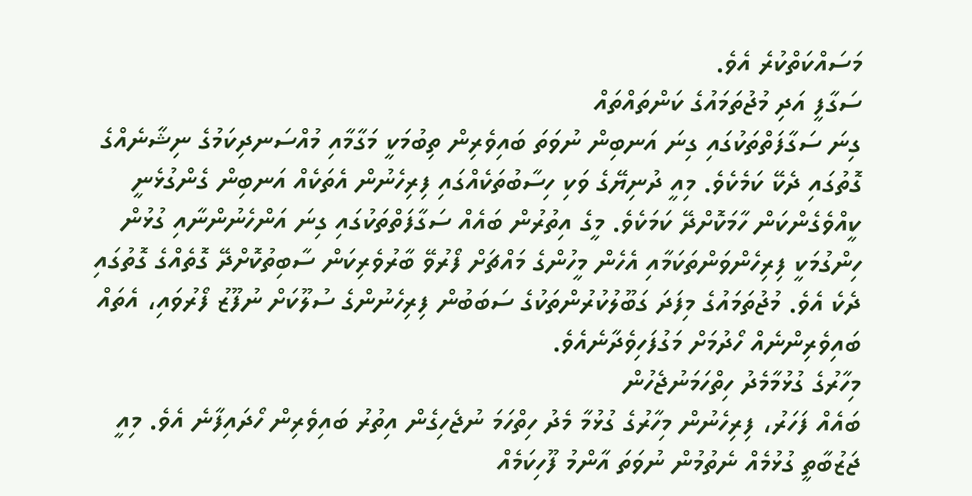މަސައްކަތްކުރެ އެވެ.
ސަގާފީ އަދި މުޖުތަމައުގެ ކަންތައްތައް
ގިނަ ސަގާފަތްތަކުގައި ގިނަ އަނބިން ނުވަތަ ބައިވެރިން ތިބުމަކީ މަގާމާއި މުއްސަނދިކަމުގެ ނިޝާނެއްގެ ގޮތުގައި ދެކޭ ކަމެކެވެ. މިއީ ދުނިޔޭގެ ވަކި ހިސާބުތަކެއްގައި ފިރިހެނުން އެތަކެއް އަނބިން ގެންގުޅެނީ ކީއްވެގެންކަން ހާމަކޮށްދޭ ކަމަކެވެ. މީގެ އިތުރުން ބައެއް ސަގާފަތްތަކުގައި ގިނަ އަންހެނުންނާއި ގުޅުން ހިންގުމަކީ ފިރިހެންވަންތަކަމާއި އެހެން މީހުންގެ މައްޗަށް ފޯރުވޭ ބާރުވެރިކަން ސާބިތުކޮށްދޭ ގޮތެއްގެ ގޮތުގައި ދެކެ އެވެ. މުޖުތަމައުގެ މިފަދަ ގަބޫލުކުރުންތަކުގެ ސަބަބުން ފިރިހެނުންގެ ސުލޫކަށް ނުފޫޒު ފޯރުވައި، އެތައް ބައިވެރިންނެއް ހޯދުމަށް މަގުފަހިވެދާނެއެވެ.
މިހާރުގެ ގުޅުމާމެދު ހިތްހަމަނުޖެހުން
ބައެއް ފަހަރު، ފިރިހެނުން މިހާރުގެ ގުޅުމާ މެދު ހިތްހަމަ ނުޖެހިގެން އިތުރު ބައިވެރިން ހޯދައިފާނެ އެވެ. މިއީ ޖަޒުބާތީ ގުޅުމެއް ނެތުމުން ނުވަތަ އާންމު ފޫހިކަމެއް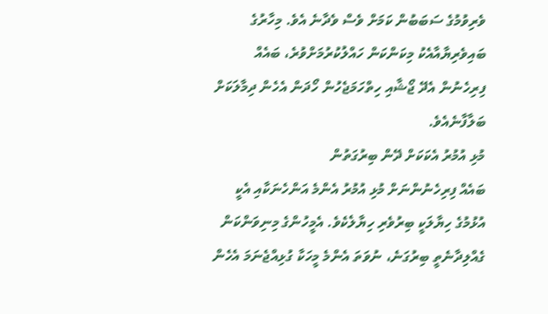ވެރިވުމުގެ ސަބަބުން ކަމަށް ވެސް ވެދާނެ އެވެ. މިހާރުގެ ބައިވެރިޔާއާއެކު މިކަންކަން ހައްލުކުރުމަށްވުރެ، ބައެއް ފިރިހެނުން އެދޭ ޖޯޝާއި ހިތްހަމަޖެހުން ހޯދަން އެހެން ދިމާލަކަށް ބަލާފާނެއެވެ.
މުޅި އުމުރު އެކަކަށް ދޭން ބިރުގަތުން
ބައެއް ފިރިހެނުންނަށް މުޅި އުމުރު އެންމެ އަންހެނަކާއި އެކީ އުޅުމުގެ ހިޔާލަކީ ބިރުވެރި ހިޔާލެކެވެ. އެމީހުންގެ މިނިވަންކަން ގެއްލިދާނެތީ ބިރުގަނެ، ނުވަތަ އެންމެ މީހަކާ ގުޅިއްޖެނަމަ އެހެން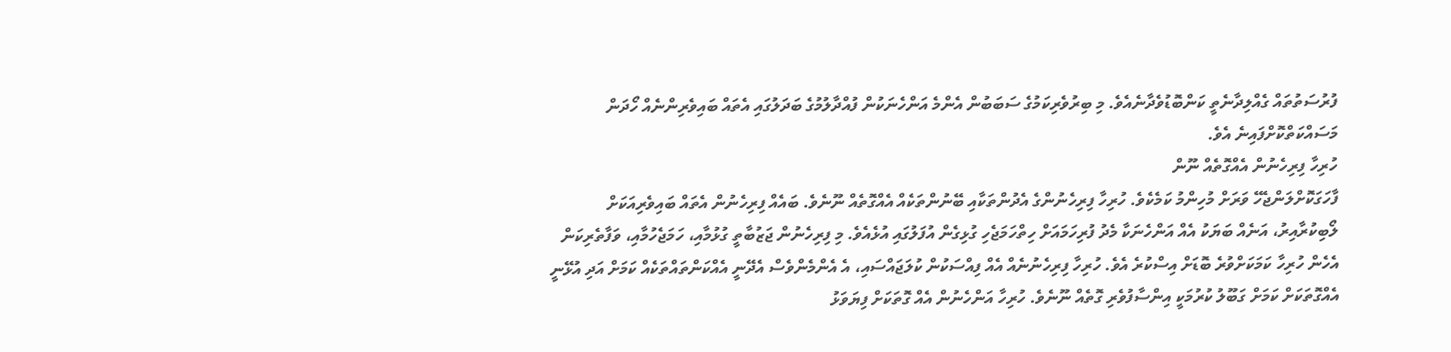ފުރުސަތުތައް ގެއްލިދާނެތީ ކަންބޮޑުވެދާނެއެވެ. މި ބިރުވެރިކަމުގެ ސަބަބުން އެންމެ އަންހެނަކުން ފުއްދާލުމުގެ ބަދަލުގައި އެތައް ބައިވެރިންނެއް ހޯދަން މަސައްކަތްކޮށްފައިނެ އެވެ.
ހުރިހާ ފިރިހެނުން އެއްގޮތެއް ނޫން
ފާހަގަކޮށްލަންޖެހޭ ވަރަށް މުހިންމު ކަމެކެވެ. ހުރިހާ ފިރިހެނުންގެ އެދުންތަކާއި ބޭނުންތަކެއް އެއްގޮތެއް ނޫނެވެ. ބައެއް ފިރިހެނުން އެތައް ބައިވެރިއަކަށް ލޯބިކުރާއިރު، އަނެއް ބަޔަކު އެއް އަންހެނަކާ މެދު ފުރިހަމައަށް ހިތްހަމަޖެހި ގުޅިގެން އުފަލުގައި އުޅެއެވެ. މި ފިރިހެނުން ޖަޒުބާތީ ގުޅުމާއި، ހަމަޖެހުމާއި، ވަފާތެރިކަން އެހެން ހުރިހާ ކަމަކަށްވުރެ ބޮޑަށް އިސްކުރެ އެވެ. ހުރިހާ ފިރިހެނުނެއް އެއް ފިއްސަކުން ކުލަޖައްސައި، އެ އެންމެންވެސް އެދޭނީ އެއްކަންތައްތަކެއް ކަމަށް އަދި އުޅޭނީ އެއްގޮތަކަށް ކަމަށް ގަބޫލު ކުރުމަކީ އިންސާފުވެރި ގޮތެއް ނޫނެވެ. ހުރިހާ އަންހެނުން އެއް ގޮތަކަށް ފިޔަވަޅު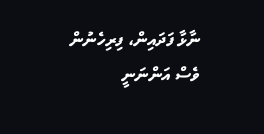ނާޅާ ފަދައިން، ފިރިހެނުން ވެސް އަންނަނީ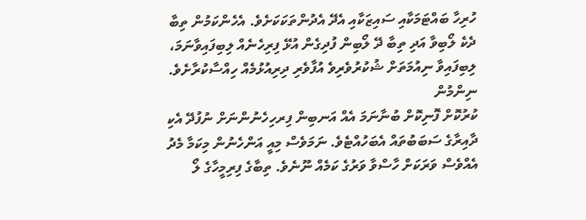ހުރިހާ ބައްޓަމަކާއި ސައިޒަކާއި އެދޭ އެދުންތަކަކަށެވެ. އެހެންކަމުން ތިބާ ދެކެ ލޯބިވާ އަދި ތިބާ ދޭ ލޯބިން ފުދިގެން އުޅޭ ފިރިހެނެއް ލިބިފައިވާނަމަ، ލިބިފައިވާ ނިއުމަތަށް ޝުކުރުވެރިވެ އުފާވެރި ދިރިއުޅުމެއް ހިއްސާކުރާށެވެ.
ނިންމުން
ކުރުކޮށް ފޮނިކޮށް ބުނާނަމަ އެއް އަނބިން ފިރހިހެނުންނަށް ނުފުދޭ އެކި ދާއިރާގެ ސަބަބުތައް އެބަހުއްޓެވެ. ނަމަވެސް މިއީ އަންހެނުން މިކަމާ މެދު އެއްވެސް ވަރަކަށް ހާސްވާ ވަރުގެ ކަމެއް ނޫނެވެ. ތިބާގެ ފިރިމީހާގެ ލޯ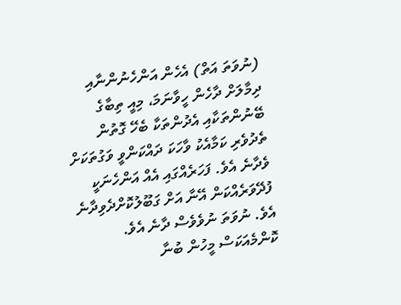(ނުވަތަ އަތް) އެހެން އަންހެނުންނާއި ދިމާލަށް ދާހެން ހީވާނަމަ، މިއީ ތިބާގެ ބޭނުންތަކާއި އެދުންތަކާ ބެހޭ ގޮތުން ތެދުވެރި ކަމާއެކު ވާހަކަ ދައްކަންވީ ވަގުތަކަށް ވެދާނެ އެވެ. ފަހަރެއްގައި އެއް އަންހެނަކީ ފުދޭވަރެއްކަން އޭނާ އަށް ގަބޫލުކޮށްދެވިދާނެ އެވެ. ނުވަތަ ނުވެވެސް ދާނެ އެވެ. ކޮންމެއަކަސް މީހުން ބުނާ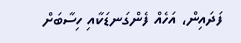ފަދައިން، އަހެއް ފެންގަނޑަކާއި ހިސާބަށް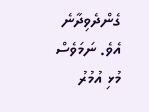ގެންދެވިދާނެ އެވެ. ނަމަވެސް މުޅި އުމުރު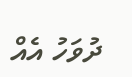ދުވަހު އެއް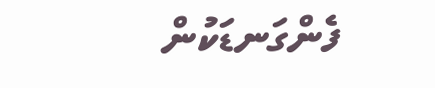ފެންގަނޑަކުން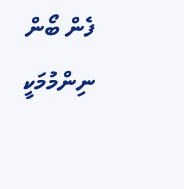ފެން ބޯން ނިންމުމަކީ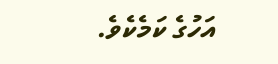އަހުގެ ކަމެކެވެ.